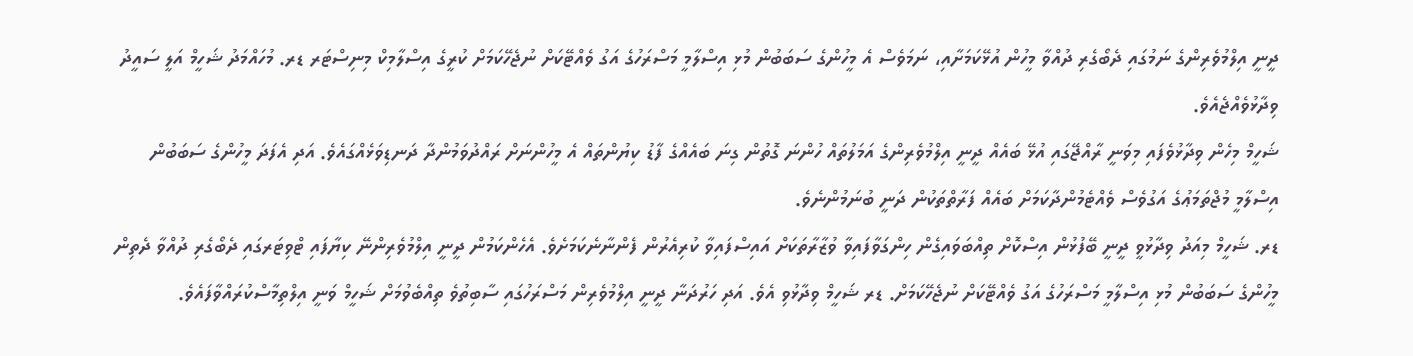ދީނީ އިލްމުވެރިންގެ ނަމުގައި ދެބޯގެރި ދުއްވާ މީހުން އުޅޭކަމަށާއި، ނަމަވެސް އެ މީހުންގެ ސަބަބުން މުޅި އިސްލާމީ މަސްރަހުގެ އަގު ވެއްޓޭކަށް ނުޖެހޭކަމަށް ކުރީގެ އިސްލާމިކް މިނިސްޓަރ ޑރ. މުހައްމަދު ޝަހީމް އަލީ ސައީދު ވިދާޅުވެއްޖެއެވެ.
ޝަހީމް މިހެން ވިދާޅުވެފައި މިވަނީ ރާއްޖޭގައި އުޅޭ ބައެއް ދީނީ އިލްމުވެރިންގެ އަމަލުތައް ހުންނަ ގޮތުން ގިނަ ބައެއްގެ ފާޑު ކިޔުންތައް އެ މީހުންނަށް ރައްދުވަމުންދާ ދަނޑިވަޅެއްގައެވެ. އަދި އެފަދަ މީހުންގެ ސަބަބުން އިސްލާމީ މުޖްތަމަޢުގެ އަގުވެސް ވެއްޓެމުންދާކަމަށް ބައެއް ފަރާތްތަކުން ދަނީ ބުނަމުންނެވެ.
ޑރ. ޝަހީމް މިއަދު ވިދާޅުވީ ދީނީ ބޭފުޅުން އިސްކޮށް ތިއްބަވައިގެން ހިންގަވާފައިވާ ވުޒާރާތަކަށް އައިސްފައިވާ ކުރިއެރުން ފެންނާނެކަމަށެވެ. އެހެންކަމުން ދީނީ އިލްމުވެރިންނޭ ކިޔާފައި ޓްވިޓަރގައި ދެބޯގެރި ދުއްވާ ދެތިން މީހުންގެ ސަބަބުން މުޅި އިސްލާމީ މަސްރަހުގެ އަގު ވެއްޓޭކަށް ނުޖެހޭކަމަށް. ޑރ ޝަހީމް ވިދާޅުވި އެވެ. އަދި ހަރުދަނާ ދީނީ އިލްމުވެރިން މަސްރަހުގައި ސާބިތުވެ ތިއްބެވުމަށް ޝަހީމް ވަނީ އިލްތިމާސްކުރައްވާފައެވެ.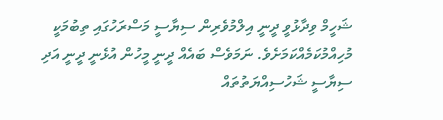ޝަހީމް ވިދާޅުވީ ދީނީ އިލްމުވެރިން ސިޔާސީ މަސްރަހުގައި ތިބުމަކީ މުހިއްމުކަމެއްކަމަށެވެ. ނަމަވެސް ބައެއް ދީނީ މީހުން އުޅެނީ ދީނީ އަދި ސިޔާސީ ޝަހުސިއްޔަތުތައް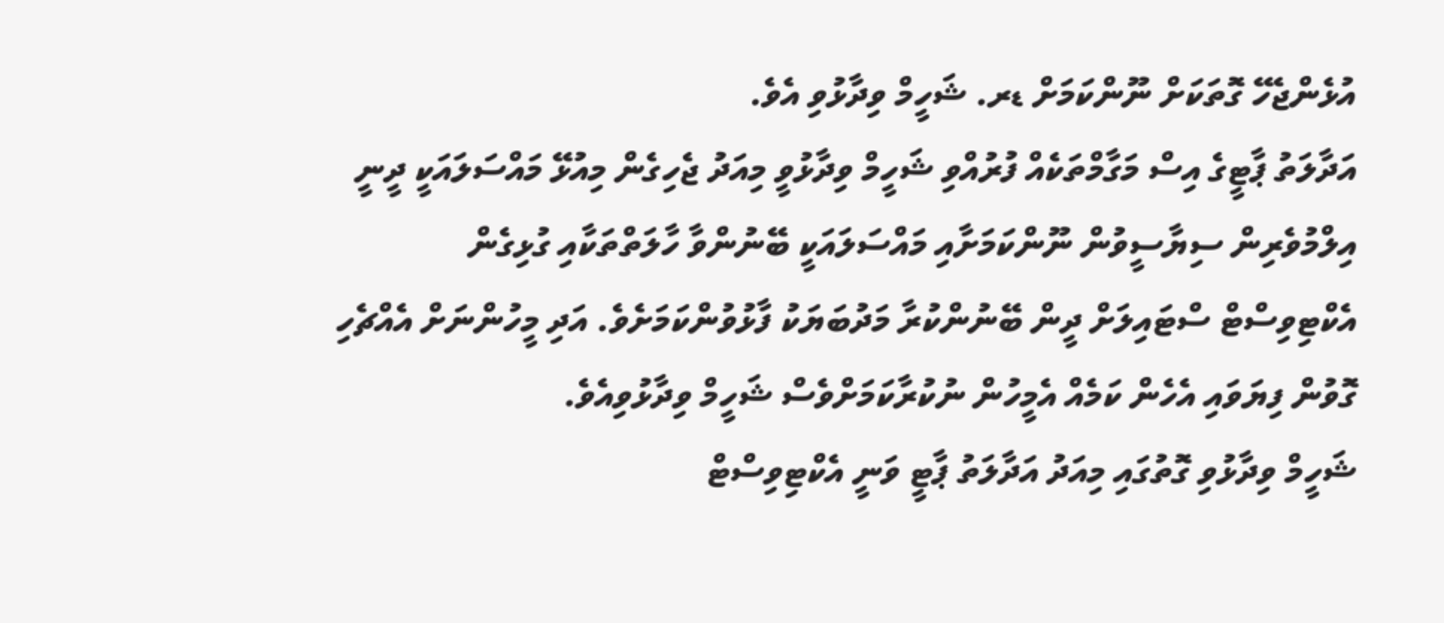އުޅެންޖެހޭ ގޮތަކަށް ނޫންކަމަށް ޑރ. ޝަހީމް ވިދާޅުވި އެވެ.
އަދާލަތު ޕާޓީގެ އިސް މަގާމްތަކެއް ފުރުއްވި ޝަހީމް ވިދާޅުވީ މިއަދު ޖެހިގެން މިއުޅޭ މައްސަލައަކީ ދީނީ އިލްމުވެރިން ސިޔާސީވުން ނޫންކަމަށާއި މައްސަލައަކީ ބޭނުންވާ ހާލަތްތަކާއި ގުޅިގެން އެކްޓިވިސްޓް ސްޓައިލަށް ދީން ބޭނުންކުރާ މަދުބަޔަކު ފާޅުވުންކަމަށެވެ. އަދި މީހުންނަށް އެއްޗެހި ގޮވުން ފިޔަވައި އެހެން ކަމެއް އެމީހުން ނުކުރާކަމަށްވެސް ޝަހީމް ވިދާޅުވިއެވެ.
ޝަހީމް ވިދާޅުވި ގޮތުގައި މިއަދު އަދާލަތު ޕާޓީ ވަނީ އެކްޓިވިސްޓް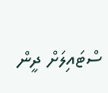ސްޓައިލަށް ދީން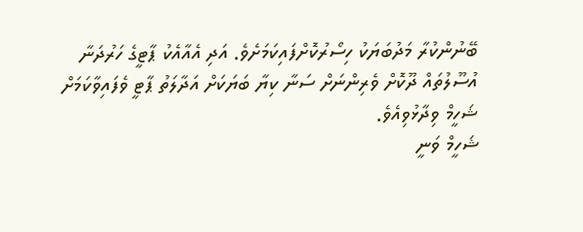ބޭނުންކުރާ މަދުބަޔަކު ހިސޯރުކޮށްފައިކަމަށެވެ. އަދި އެއާއެކު ޕާޓީގެ ހަރުދަނާ އުސޫލުތައް ދޫކޮށް ވެރިންނަށް ސަނާ ކިޔާ ބަޔަކަށް އަދާލަތު ޕާޓީ ވެފައިވާކަމަށް ޝަހީމް ވިދާޅުވިއެވެ.
ޝަހީމް ވަނީ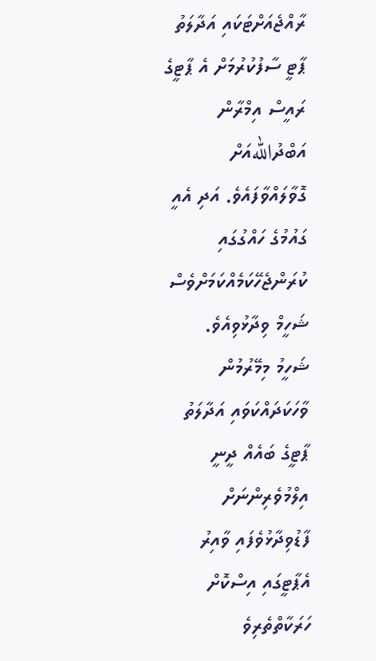ރާއްޖެއަށްޓަކައި އަދާލަތު ޕާޓީ ސާފުކުރުމަށް އެ ޕާޓީގެ ރައީސް އިމްރާން އަބްދުاللهއަށް ގޮވާލައްވާފައެވެ. އަދި އެއީ ގައުމުގެ ހައްގުގައި ކުރަންޖެހޭކަމެއްކަމަށްވެސް ޝަހީމް ވިދާޅުވިއެވެ.
ޝަހީމު މިމޭރުމުން ވާހަކަދައްކަވައި އަދާލަތު ޕާޓީގެ ބައެއް ދީނީ އިލްމުވެރިންނަށް ފާޑުވިދާޅުވެފައި ވާއިރު އެޕާޓީގައި އިސްކޮށް ހަރަކާތްތެރިވެ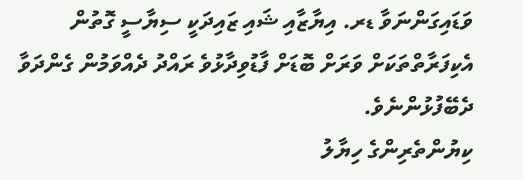ވަޑައިގަންނަވާ ޑރ. އިޔާޒާއި ޝައި ޒައިދަކީ ސިޔާސީ ގޮތުން އެކިފަރާތްތަކަށް ވަރަށް ބޮޑަށް ފާޑުވިދާޅުވެ ރައްދު ދެއްވަމުން ގެންދަވާ ދެބޭފުޅުންނެވެ.
ކިޔުންތެރިންގެ ހިޔާލު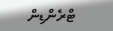ޓްރެންޑިން